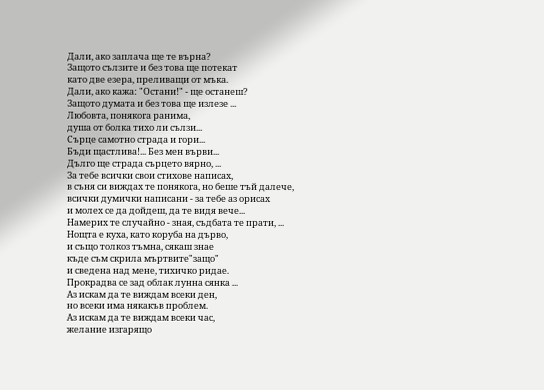Дали, ако заплача ще те върна?
Защото сълзите и без това ще потекат
като две езера, преливащи от мъка.
Дали, ако кажа: "Остани!" - ще останеш?
Защото думата и без това ще излезе ...
Любовта, понякога ранима,
душа от болка тихо ли сълзи...
Сърце самотно страда и гори...
Бъди щастлива!... Без мен върви...
Дълго ще страда сърцето вярно, ...
За тебе всички свои стихове написах,
в съня си виждах те понякога, но беше тъй далече,
всички думички написани - за тебе аз орисах
и молех се да дойдеш, да те видя вече...
Намерих те случайно - зная, съдбата те прати, ...
Нощта е куха, като коруба на дърво,
и също толкоз тъмна, сякаш знае
къде съм скрила мъртвите"защо"
и сведена над мене, тихичко ридае.
Прокрадва се зад облак лунна сянка ...
Аз искам да те виждам всеки ден,
но всеки има някакъв проблем.
Аз искам да те виждам всеки час,
желание изгарящо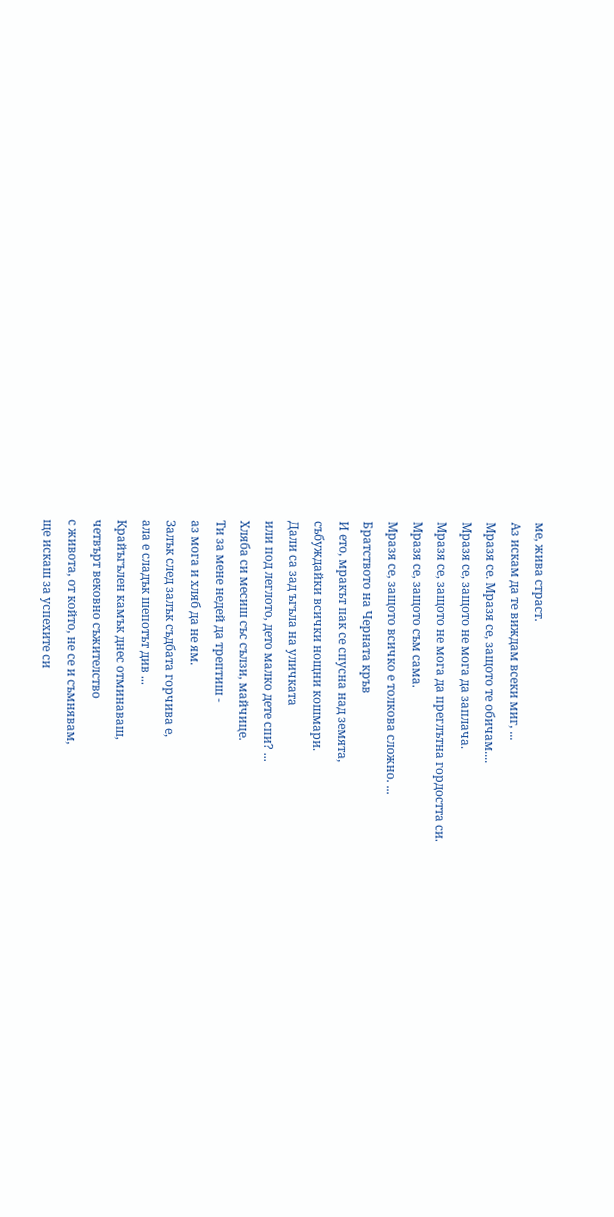ме, жива страст.
Аз искам да те виждам всеки миг, ...
Мразя се. Мразя се, защото те обичам....
Мразя се, защото не мога да заплача.
Мразя се, защото не мога да преглътна гордостта си.
Мразя се, защото съм сама.
Мразя се, защото всичко е толкова сложно. ...
Братството на Черната кръв
И ето, мракът пак се спусна над земята,
събуждайки всички нощни кошмари.
Дали са зад ъгъла на уличката
или под леглото, дето малко дете спи? ...
Хляба си месиш със сълзи, майчице.
Ти за мене недей да трептиш -
аз мога и хляб да не ям.
Залък след залък съдбата горчива е,
ала е сладък шепотът див ...
Крайъгълен камък днес отминаваш,
четвърт вековно съжителство
с живота, от който, не се и съмнявам,
ще искаш за успехите си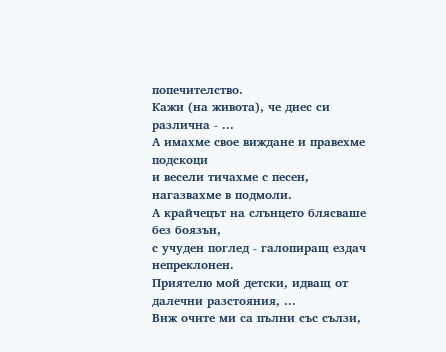попечителство.
Кажи (на живота), че днес си различна - ...
А имахме свое виждане и правехме подскоци
и весели тичахме с песен, нагазвахме в подмоли.
А крайчецът на слънцето блясваше без боязън,
с учуден поглед - галопиращ ездач непреклонен.
Приятелю мой детски, идващ от далечни разстояния, ...
Виж очите ми са пълни със сълзи,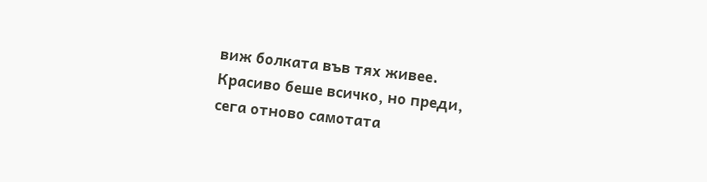виж болката във тях живее.
Красиво беше всичко, но преди,
сега отново самотата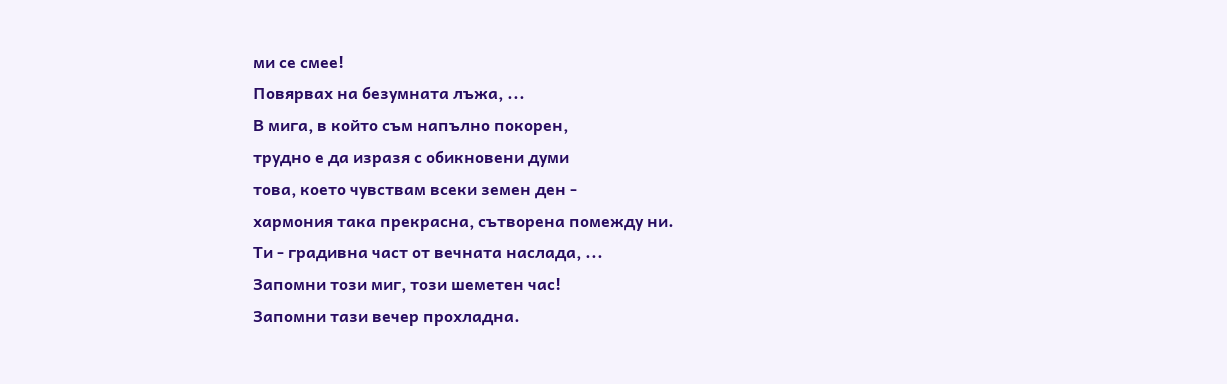ми се смее!
Повярвах на безумната лъжа, ...
В мига, в който съм напълно покорен,
трудно е да изразя с обикновени думи
това, което чувствам всеки земен ден -
хармония така прекрасна, сътворена помежду ни.
Ти - градивна част от вечната наслада, ...
Запомни този миг, този шеметен час!
Запомни тази вечер прохладна.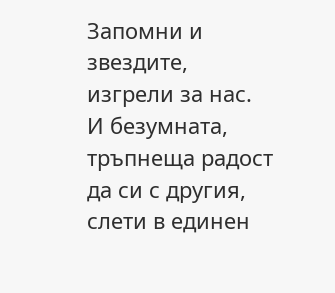Запомни и звездите, изгрели за нас.
И безумната, тръпнеща радост
да си с другия, слети в единен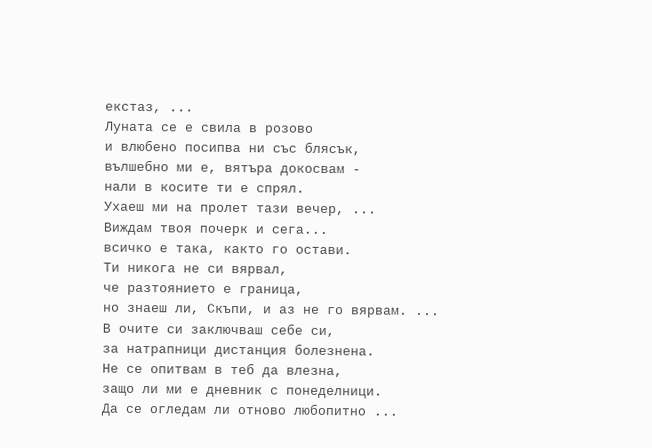екстаз, ...
Луната се е свила в розово
и влюбено посипва ни със блясък,
вълшебно ми е, вятъра докосвам -
нали в косите ти е спрял.
Ухаеш ми на пролет тази вечер, ...
Виждам твоя почерк и сега...
всичко е така, както го остави.
Ти никога не си вярвал,
че разтоянието е граница,
но знаеш ли, Скъпи, и аз не го вярвам. ...
В очите си заключваш себе си,
за натрапници дистанция болезнена.
Не се опитвам в теб да влезна,
защо ли ми е дневник с понеделници.
Да се огледам ли отново любопитно ...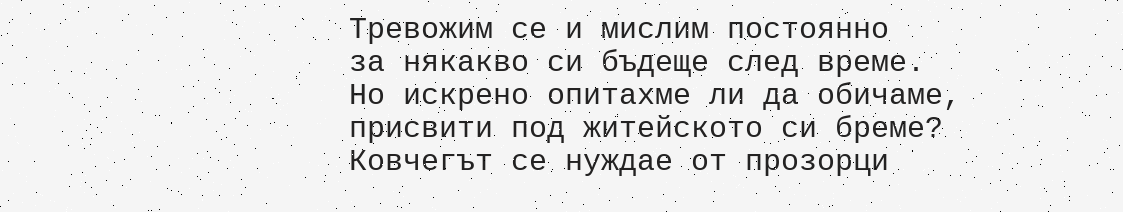Тревожим се и мислим постоянно
за някакво си бъдеще след време.
Но искрено опитахме ли да обичаме,
присвити под житейското си бреме?
Ковчегът се нуждае от прозорци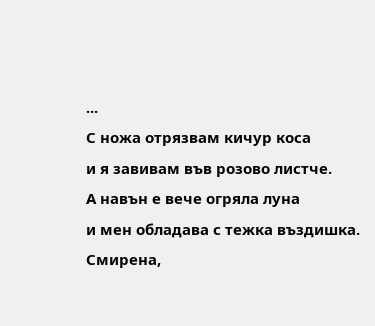...
С ножа отрязвам кичур коса
и я завивам във розово листче.
А навън е вече огряла луна
и мен обладава с тежка въздишка.
Смирена,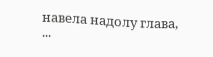навела надолу глава, ...